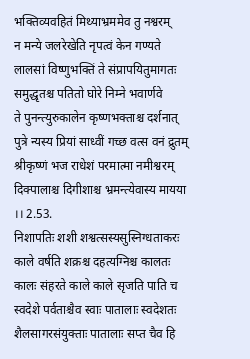भक्तिव्यवहितं मिथ्याभ्रममेव तु नश्वरम्
न मन्ये जलरेखेति नृपत्वं केन गण्यते
लालसां विष्णुभक्तिं ते संप्रापयितुमागतः
समुद्धृतश्च पतितो घोरे निम्ने भवार्णवे
ते पुनन्त्युरुकालेन कृष्णभक्ताश्च दर्शनात्
पुत्रे न्यस्य प्रियां साध्वीं गच्छ वत्स वनं द्रुतम्
श्रीकृष्णं भज राधेशं परमात्मा नमीश्वरम्
दिक्पालाश्च दिगीशाश्च भ्रमन्त्येवास्य मायया ।। 2.53.
निशापतिः शशी शश्वत्सस्यसुस्निग्धताकरः
काले वर्षति शक्रश्च दहत्यग्निश्च कालतः
कालः संहरते काले काले सृजति पाति च
स्वदेशे पर्वताश्चैव स्वाः पातालाः स्वदेशतः
शैलसागरसंयुक्ताः पातालाः सप्त चैव हि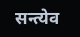सन्त्येव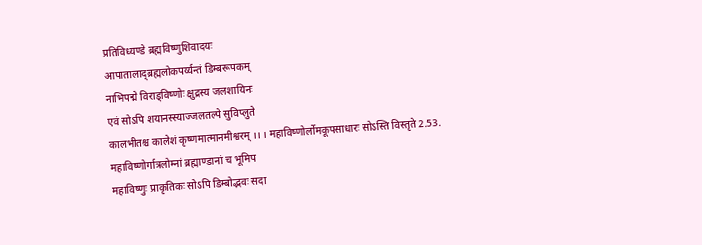प्रतिविध्यण्डे ब्रह्मविष्णुशिवादयः
आपातालाद्ब्रह्मलोकपर्य्यन्तं डिम्बरूपकम्
नाभिपद्मे विराड्विष्णोः क्षुद्रस्य जलशायिनः
एवं सोऽपि शयानस्स्याज्जलतल्पे सुविप्लुते
कालभीतश्च कालेशं कृष्णमात्मानमीश्वरम् ।। । महाविष्णोर्लोमकूपसाधारः सोऽस्ति विस्तृते 2.53.
महाविष्णोर्गात्रलोम्नां ब्रह्माण्डानां च भूमिप
महाविष्णुः प्राकृतिकः सोऽपि डिम्बोद्भवः सदा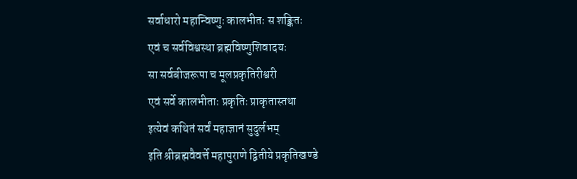सर्वाधारो महान्विष्णुः कालभीतः स शङ्कितः
एवं च सर्वविश्वस्था ब्रह्मविष्णुशिवादयः
सा सर्वबीजरूपा च मूलप्रकृतिरीश्वरी
एवं सर्वे कालभीताः प्रकृतिः प्राकृतास्तथा
इत्येवं कथितं सर्वं महाज्ञानं सुदुर्लभम्
इति श्रीब्रह्मवैवर्त्ते महापुराणे द्वितीये प्रकृतिखण्डे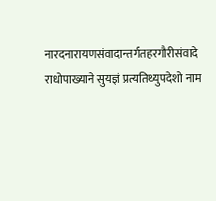नारदनारायणसंवादान्तर्गतहरगौरीसंवादे राधोपाख्याने सुयज्ञं प्रत्यतिथ्युपदेशो नाम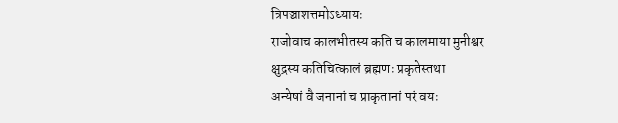त्रिपञ्चाशत्तमोऽध्यायः
राजोवाच कालभीतस्य कति च कालमाया मुनीश्वर
क्षुद्रस्य कतिचित्कालं ब्रह्मणः प्रकृतेस्तथा
अन्येषां वै जनानां च प्राकृतानां परं वयः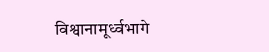विश्वानामूर्ध्वभागे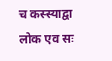च कस्स्याद्वा लोक एव सः